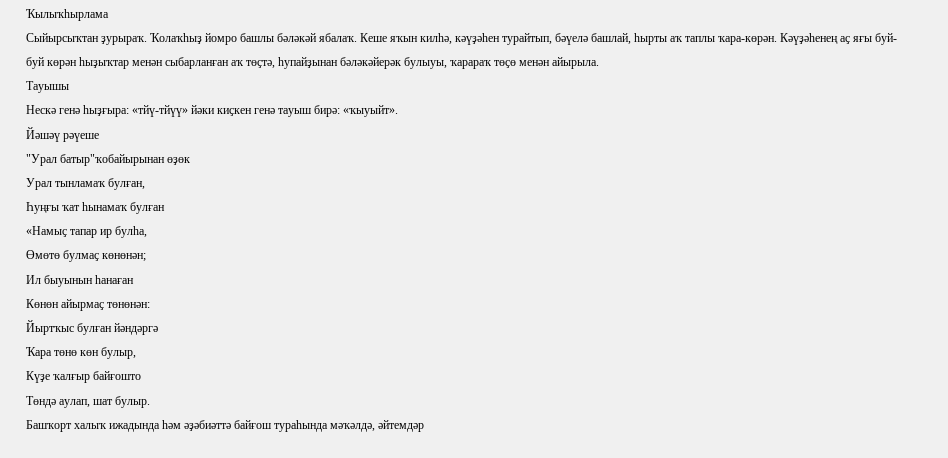Ҡылыҡһырлама
Сыйырсыҡтан ҙурыраҡ. Ҡолаҡһыҙ йомро башлы бәләкәй ябалаҡ. Кеше яҡын килһә, кәүҙәһен турайтып, бәүелә башлай, һырты аҡ таплы ҡара-көрән. Кәүҙәһенең аҫ яғы буй-буй көрән һыҙыҡтар менән сыбарланған аҡ төҫтә, һупайҙынан бәләкәйерәк булыуы, ҡарараҡ төҫө менән айырыла.
Тауышы
Нескә генә һыҙғыра: «тйү-тйүү» йәки киҫкен генә тауыш бирә: «ҡыуыйт».
Йәшәү рәүеше
"Урал батыр"ҡобайырынан өҙөк
Урал тынламаҡ булған,
Һуңғы ҡат һынамаҡ булған
«Намыҫ тапар ир булһа,
Өмөтө булмаҫ көнөнән;
Ил быуынын һанаған
Көнөн айырмаҫ төнөнән:
Йыртҡыс булған йәндәргә
Ҡара төнө көн булыр,
Күҙе ҡалғыр байғошто
Төндә аулап, шат булыр.
Башҡорт халыҡ ижадында һәм әҙәбиәттә байғош тураһында мәҡәлдә, әйтемдәр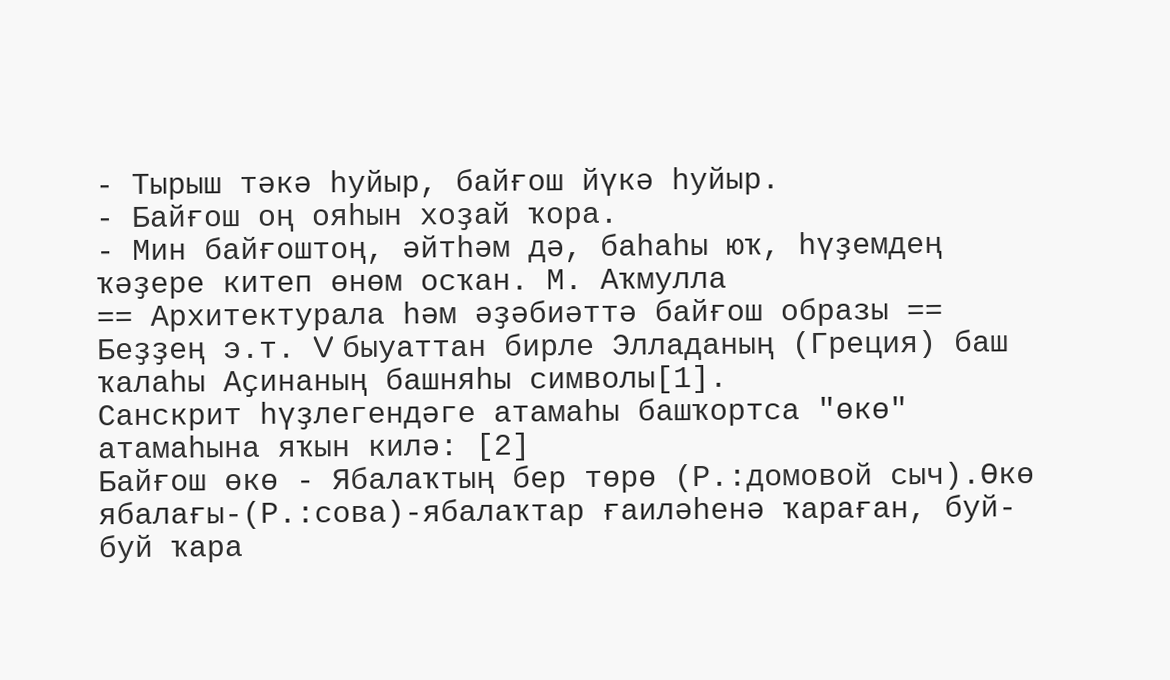- Тырыш тәкә һуйыр, байғош йүкә һуйыр.
- Байғош оң ояһын хоҙай ҡора.
- Мин байғоштоң, әйтһәм дә, баһаһы юҡ, һүҙемдең ҡәҙере китеп өнөм осҡан. М. Аҡмулла
== Архитектурала һәм әҙәбиәттә байғош образы ==
Беҙҙең э.т. V быуаттан бирле Элладаның (Греция) баш ҡалаһы Аҫинаның башняһы символы[1].
Санскрит һүҙлегендәге атамаһы башҡортса "өкө" атамаһына яҡын килә: [2]
Байғош өкө - Ябалаҡтың бер төрө (Р.:домовой сыч).Өкө ябалағы-(Р.:сова)-ябалаҡтар ғаиләһенә ҡараған, буй-буй ҡара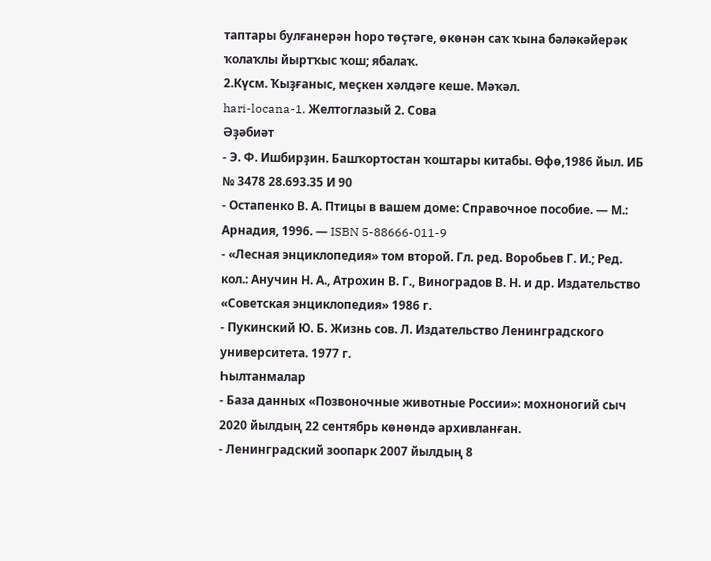таптары булғанерән һоро төҫтәге, өкөнән саҡ ҡына бәләкәйерәк ҡолаҡлы йыртҡыс ҡош; ябалаҡ.
2.Күсм. Ҡыҙғаныс, меҫкен хәлдәге кеше. Мәҡәл.
hari-locana-1. Желтоглазый 2. Сова
Әҙәбиәт
- Э. Ф. Ишбирҙин. Башҡортостан ҡоштары китабы. Өфө,1986 йыл. ИБ № 3478 28.693.35 И 90
- Остапенко В. А. Птицы в вашем доме: Справочное пособие. — М.: Арнадия, 1996. — ISBN 5-88666-011-9
- «Лесная энциклопедия» том второй. Гл. ред. Воробьев Г. И.; Ред. кол.: Анучин Н. А., Атрохин В. Г., Виноградов В. Н. и др. Издательство «Советская энциклопедия» 1986 г.
- Пукинский Ю. Б. Жизнь сов. Л. Издательство Ленинградского университета. 1977 г.
Һылтанмалар
- База данных «Позвоночные животные России»: мохноногий сыч 2020 йылдың 22 сентябрь көнөндә архивланған.
- Ленинградский зоопарк 2007 йылдың 8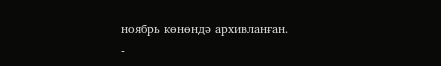ноябрь көнөндә архивланған.
-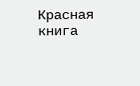Красная книга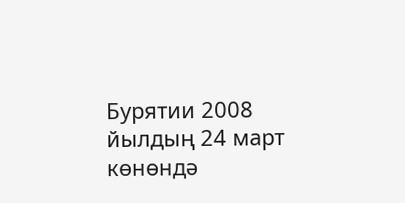Бурятии 2008 йылдың 24 март көнөндә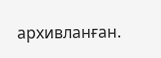архивланған.